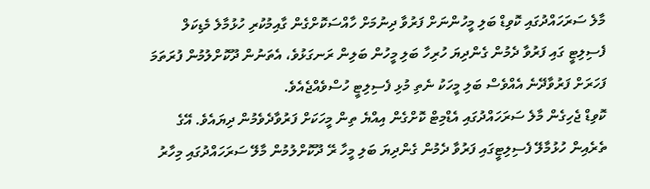މާލެ ސަރަހައްދުގައި ކޮވިޑް ބަލި މީހުންނަށް ފަރުވާ ދިނުމަށް ހާއްސަކޮށްގެން ގާއިމުކުރި ހުޅުމާލެ މެޑިކަލް ފެސިލިޓީ ގައި ފަރުވާ ދެމުން ގެންދިޔަ ހުރިހާ ބަލި މީހުން ބަލިން ރަނގަޅުވެ، އެތަނުން ދޫކޮށްލުމުން ފުރަތަމަ ފަހަރަށް ފަރުވާދޭނެ އެއްވެސް ބަލި މީހަކު ނެތި މުޅި ފެސިލިޓީ ހުސްވެއްޖެއެވެ.
ކޮވިޑް ޖެހިގެން މާލެ ސަރަހައްދުގައި އެޑްމިޓް ކޮށްގެން އިއްޔެ ތިން މީހަކަށް ފަރުވާދެވެމުން ދިޔައެވެ. އޭގެ ތެރެއިން ހުޅުމާލޭ ފެސިލިޓީގައި ފަރުވާ ދެމުން ގެންދިޔަ ބަލި މީހާ ރޭ ދޫކޮށްލުމުން މާލޭ ސަރަހައްދުގައި މިހާރު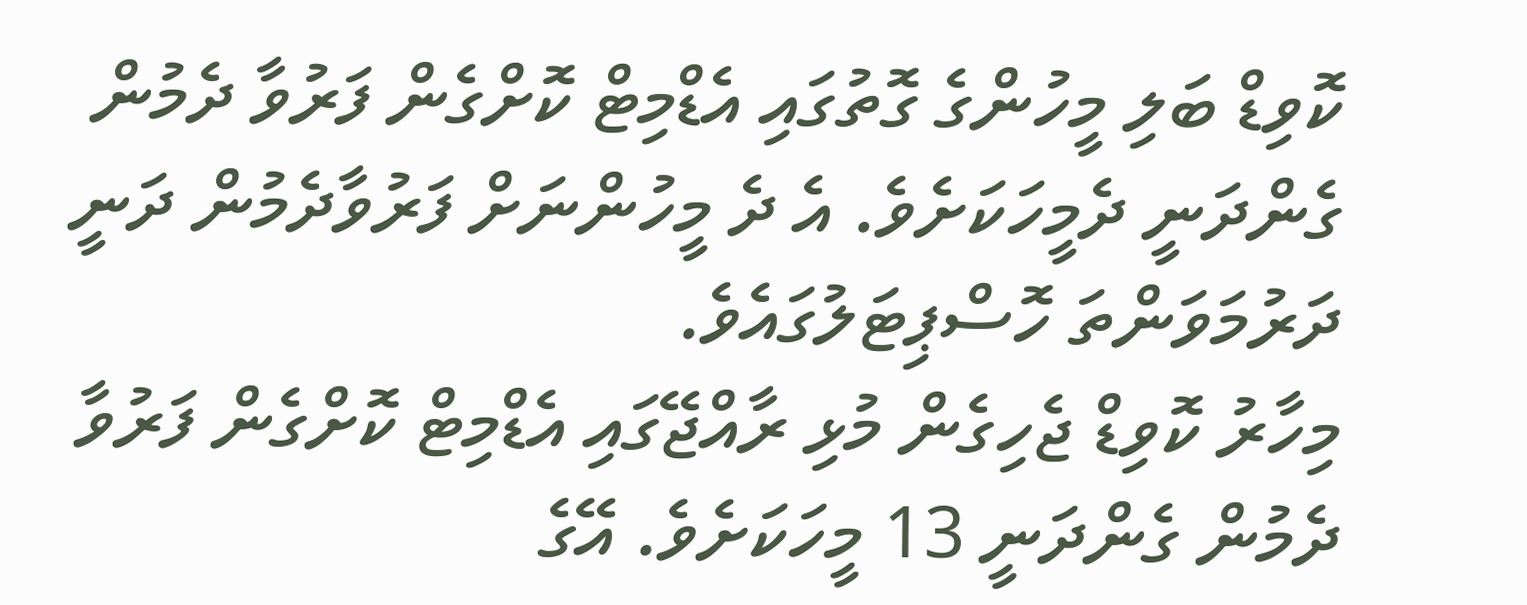ކޮވިޑް ބަލި މީހުންގެ ގޮތުގައި އެޑްމިޓް ކޮށްގެން ފަރުވާ ދެމުން ގެންދަނީ ދެމީހަކަށެވެ. އެ ދެ މީހުންނަށް ފަރުވާދެމުން ދަނީ ދަރުމަވަންތަ ހޮސްޕިޓަލުގައެވެ.
މިހާރު ކޮވިޑް ޖެހިގެން މުޅި ރާއްޖޭގައި އެޑްމިޓް ކޮށްގެން ފަރުވާ ދެމުން ގެންދަނީ 13 މީހަކަށެވެ. އޭގެ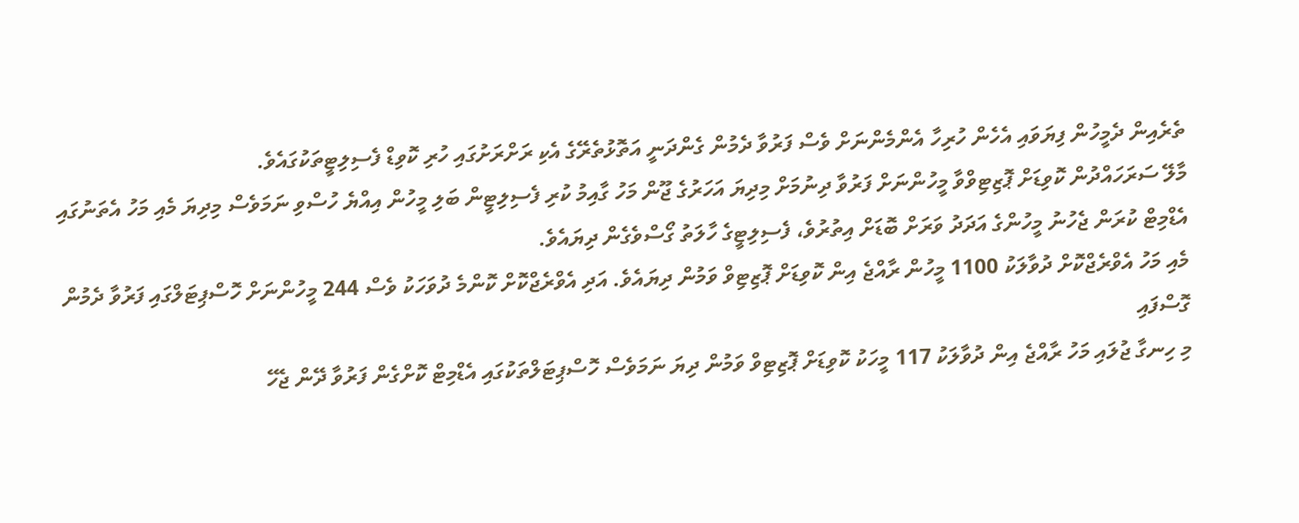ތެރެއިން ދެމީހުން ފިޔަވައި އެހެން ހުރިހާ އެންމެންނަށް ވެސް ފަރުވާ ދެމުން ގެންދަނީ އަތޮޅުތެރޭގެ އެކި ރަށްރަށުގައި ހުރި ކޮވިޑް ފެސިލިޓީތަކުގައެވެ.
މާލޭ ސަރަހައްދުން ކޮވިޑަށް ޕޮޒިޓިވްވާ މީހުންނަށް ފަރުވާ ދިނުމަށް މިދިޔަ އަހަރުގެ ޖޫން މަހު ގާއިމު ކުރި ފެސިލިޓީން ބަލި މީހުން އިއްޔެ ހުސްވި ނަމަވެސް މިދިޔަ މެއި މަހު އެތަނުގައި އެޑްމިޓް ކުރަން ޖެހުނު މީހުންގެ އަދަދު ވަރަށް ބޮޑަށް އިތުރުވެ، ފެސިލިޓީގެ ހާލަތު ގޯސްވެގެން ދިޔައެވެ.
މެއި މަހު އެވްރެޖްކޮށް ދުވާލަކު 1100 މީހުން ރާއްޖެ އިން ކޮވިޑަށް ޕޮޒިޓިވް ވަމުން ދިޔައެވެ. އަދި އެވްރެޖްކޮށް ކޮންމެ ދުވަހަކު ވެސް 244 މީހުންނަށް ހޮސްޕިޓަލްގައި ފަރުވާ ދެމުން ގޮސްފައި
މި ހިނގާ ޖުލައި މަހު ރާއްޖެ އިން ދުވާލަކު 117 މީހަކު ކޮވިޑަށް ޕޮޒިޓިވް ވަމުން ދިޔަ ނަމަވެސް ހޮސްޕިޓަލްތަކުގައި އެޑްމިޓް ކޮށްގެން ފަރުވާ ދޭން ޖެހޭ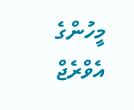މީހުންގެ އެވްރެޖް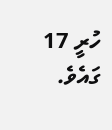ހުރީ 17 ގައެވެ.